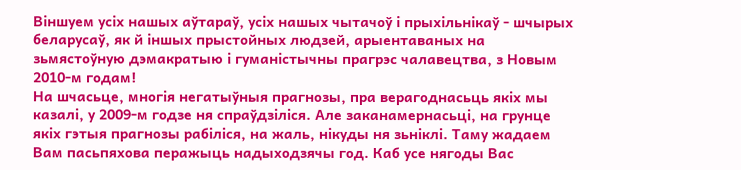Віншуем усіх нашых аўтараў, усіх нашых чытачоў і прыхільнікаў - шчырых беларусаў, як й іншых прыстойных людзей, арыентаваных на зьмястоўную дэмакратыю і гуманістычны прагрэс чалавецтва, з Новым 2010-м годам!
На шчасьце, многія негатыўныя прагнозы, пра верагоднасьць якіх мы казалі, у 2009-м годзе ня спраўдзіліся. Але заканамернасьці, на грунце якіх гэтыя прагнозы рабіліся, на жаль, нікуды ня зьніклі. Таму жадаем Вам пасьпяхова перажыць надыходзячы год. Каб усе нягоды Вас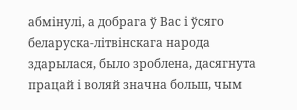абмінулі, а добрага ў Вас і ўсяго беларуска-літвінскага народа здарылася, было зроблена, дасягнута працай і воляй значна больш, чым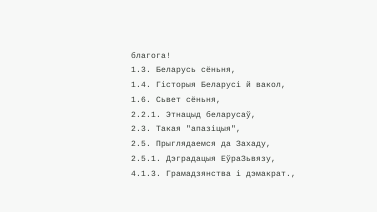благога!
1.3. Беларусь сёньня,
1.4. Гісторыя Беларусі й вакол,
1.6. Сьвет сёньня,
2.2.1. Этнацыд беларусаў,
2.3. Такая "апазіцыя",
2.5. Прыглядаемся да Захаду,
2.5.1. Дэградацыя ЕўраЗьвязу,
4.1.3. Грамадзянства і дэмакрат.,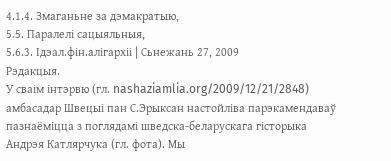4.1.4. Змаганьне за дэмакратыю,
5.5. Паралелі сацыяльныя,
5.6.3. Ідэал.фін.алігархіі | Сьнежань 27, 2009
Рэдакцыя.
У сваім інтэрвю (гл. nashaziamlia.org/2009/12/21/2848) амбасадар Швецыі пан С.Эрыксан настойліва парэкамендаваў пазнаёміцца з поглядамі шведска-беларускага гісторыка Андрэя Катлярчука (гл. фота). Мы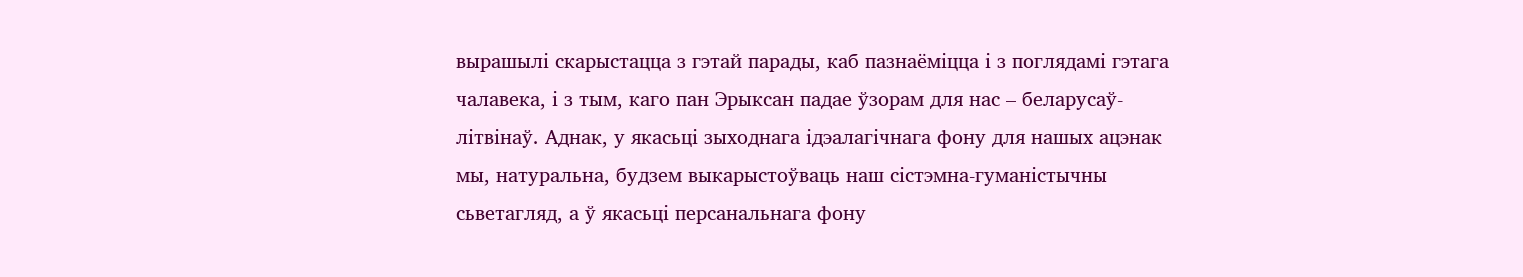вырашылі скарыстацца з гэтай парады, каб пазнаёміцца і з поглядамі гэтага чалавека, і з тым, каго пан Эрыксан падае ўзорам для нас – беларусаў-літвінаў. Аднак, у якасьці зыходнага ідэалагічнага фону для нашых ацэнак мы, натуральна, будзем выкарыстоўваць наш сістэмна-гуманістычны сьветагляд, а ў якасьці персанальнага фону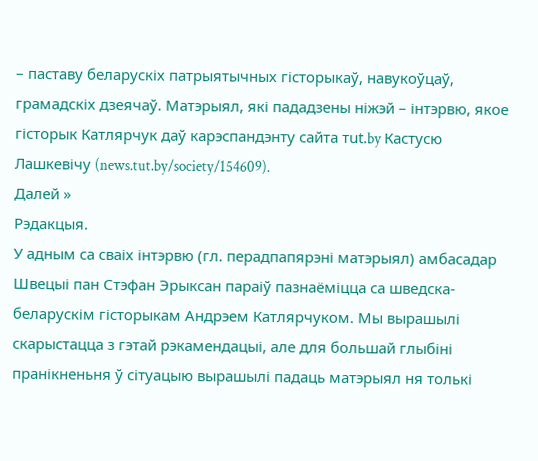– паставу беларускіх патрыятычных гісторыкаў, навукоўцаў, грамадскіх дзеячаў. Матэрыял, які пададзены ніжэй – інтэрвю, якое гісторык Катлярчук даў карэспандэнту сайта тut.by Кастусю Лашкевічу (news.tut.by/society/154609).
Далей »
Рэдакцыя.
У адным са сваіх інтэрвю (гл. перадпапярэні матэрыял) амбасадар Швецыі пан Стэфан Эрыксан параіў пазнаёміцца са шведска-беларускім гісторыкам Андрэем Катлярчуком. Мы вырашылі скарыстацца з гэтай рэкамендацыі, але для большай глыбіні пранікненьня ў сітуацыю вырашылі падаць матэрыял ня толькі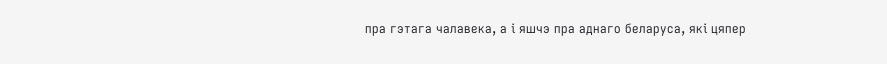пра гэтага чалавека, а і яшчэ пра аднаго беларуса, які цяпер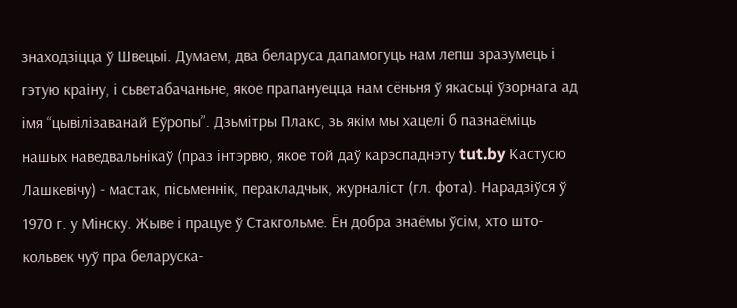знаходзіцца ў Швецыі. Думаем, два беларуса дапамогуць нам лепш зразумець і гэтую краіну, і сьветабачаньне, якое прапануецца нам сёньня ў якасьці ўзорнага ад імя “цывілізаванай Еўропы”. Дзьмітры Плакс, зь якім мы хацелі б пазнаёміць нашых наведвальнікаў (праз інтэрвю, якое той даў карэспаднэту tut.by Кастусю Лашкевічу) - мастак, пісьменнік, перакладчык, журналіст (гл. фота). Нарадзіўся ў 1970 г. у Мінску. Жыве і працуе ў Стакгольме. Ён добра знаёмы ўсім, хто што-кольвек чуў пра беларуска-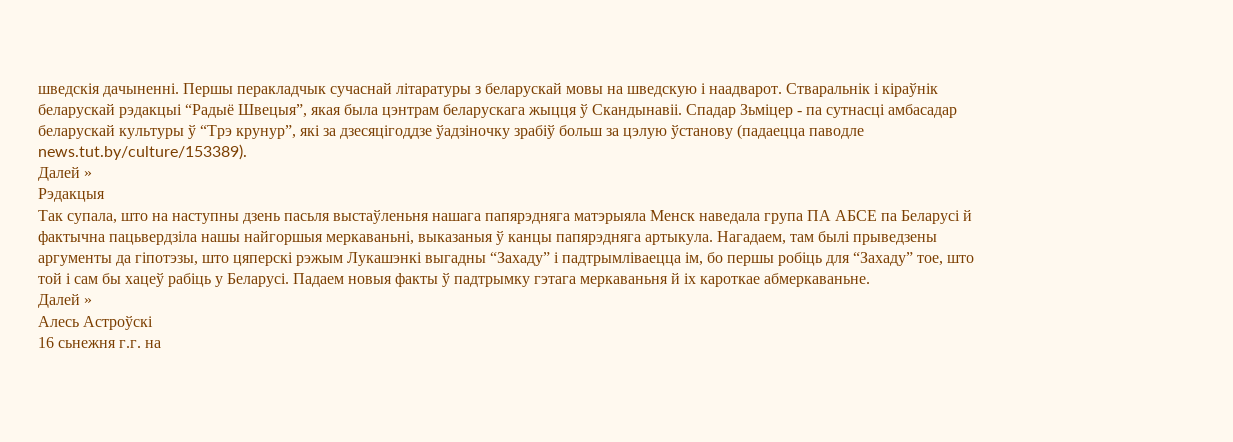шведскія дачыненні. Першы перакладчык сучаснай літаратуры з беларускай мовы на шведскую і наадварот. Стваральнік і кіраўнік беларускай рэдакцыі “Радыё Швецыя”, якая была цэнтрам беларускага жыцця ў Скандынавіі. Спадар Зьміцер - па сутнасці амбасадар беларускай культуры ў “Трэ крунур”, які за дзесяцігоддзе ўадзіночку зрабіў больш за цэлую ўстанову (падаецца паводле news.tut.by/culture/153389).
Далей »
Рэдакцыя
Так супала, што на наступны дзень пасьля выстаўленьня нашага папярэдняга матэрыяла Менск наведала група ПА АБСЕ па Беларусі й фактычна пацьвердзіла нашы найгоршыя меркаваньні, выказаныя ў канцы папярэдняга артыкула. Нагадаем, там былі прыведзены аргументы да гіпотэзы, што цяперскі рэжым Лукашэнкі выгадны “Захаду” і падтрымліваецца ім, бо першы робіць для “Захаду” тое, што той і сам бы хацеў рабіць у Беларусі. Падаем новыя факты ў падтрымку гэтага меркаваньня й іх кароткае абмеркаваньне.
Далей »
Алесь Астроўскі
16 сьнежня г.г. на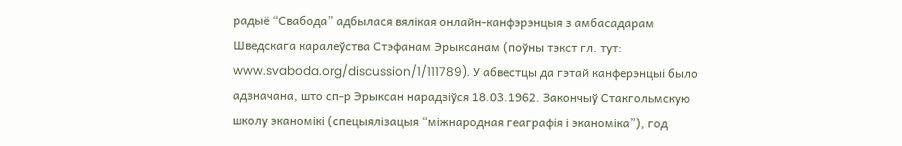радыё “Свабода” адбылася вялікая онлайн-канфэрэнцыя з амбасадарам Шведскага каралеўства Стэфанам Эрыксанам (поўны тэкст гл. тут: www.svaboda.org/discussion/1/111789). У абвестцы да гэтай канферэнцыі было адзначана, што сп-р Эрыксан нарадзіўся 18.03.1962. Закончыў Стакгольмскую школу эканомікі (спецыялізацыя “міжнародная геаграфія і эканоміка”), год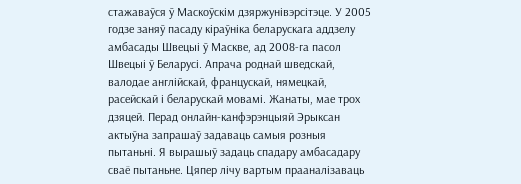стажаваўся ў Маскоўскім дзяржунівэрсітэце. У 2005 годзе заняў пасаду кіраўніка беларускага аддзелу амбасады Швецыі ў Маскве, ад 2008-га пасол Швецыі ў Беларусі. Апрача роднай шведскай, валодае англійскай, францускай, нямецкай, расейскай і беларускай мовамі. Жанаты, мае трох дзяцей. Перад онлайн-канфэрэнцыяй Эрыксан актыўна запрашаў задаваць самыя розныя пытаньні. Я вырашыў задаць спадару амбасадару сваё пытаньне. Цяпер лічу вартым прааналізаваць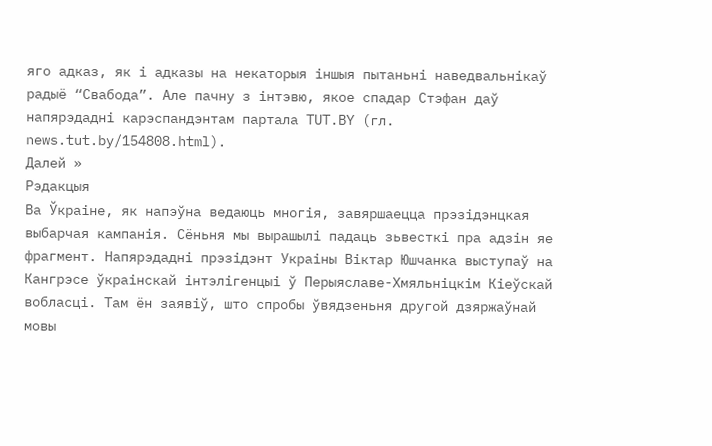яго адказ, як і адказы на некаторыя іншыя пытаньні наведвальнікаў радыё “Свабода”. Але пачну з інтэвю, якое спадар Стэфан даў напярэдадні карэспандэнтам партала TUT.BY (гл. news.tut.by/154808.html).
Далей »
Рэдакцыя
Ва Ўкраіне, як напэўна ведаюць многія, завяршаецца прэзідэнцкая выбарчая кампанія. Сёньня мы вырашылі падаць зьвесткі пра адзін яе фрагмент. Напярэдадні прэзідэнт Украіны Віктар Юшчанка выступаў на Кангрэсе ўкраінскай інтэлігенцыі ў Перыяславе-Хмяльніцкім Кіеўскай вобласці. Там ён заявіў, што спробы ўвядзеньня другой дзяржаўнай мовы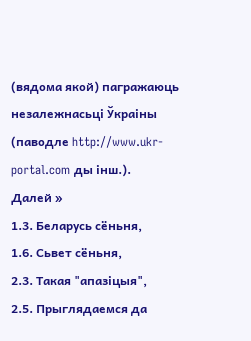(вядома якой) пагражаюць незалежнасьці Ўкраіны (паводле http://www.ukr-portal.com ды інш.).
Далей »
1.3. Беларусь сёньня,
1.6. Сьвет сёньня,
2.3. Такая "апазіцыя",
2.5. Прыглядаемся да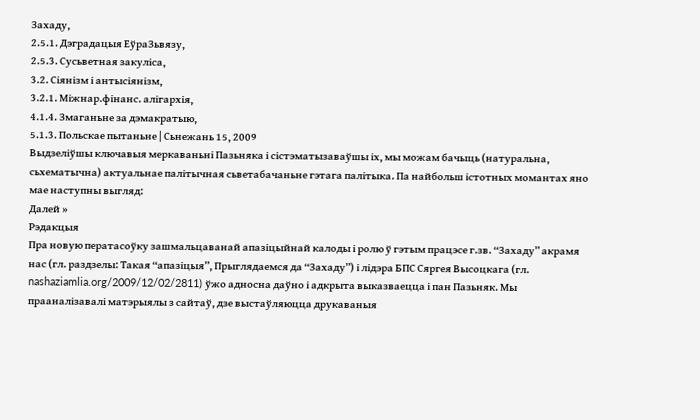Захаду,
2.5.1. Дэградацыя ЕўраЗьвязу,
2.5.3. Сусьветная закуліса,
3.2. Сіянізм і антысіянізм,
3.2.1. Міжнар.фінанс. алігархія,
4.1.4. Змаганьне за дэмакратыю,
5.1.3. Польскае пытаньне | Сьнежань 15, 2009
Выдзеліўшы ключавыя меркаваньні Пазьняка і сістэматызаваўшы іх, мы можам бачыць (натуральна, сьхематычна) актуальнае палітычная сьветабачаньне гэтага палітыка. Па найбольш істотных момантах яно мае наступны выгляд:
Далей »
Рэдакцыя
Пра новую ператасоўку зашмальцаванай апазіцыйнай калоды і ролю ў гэтым працэсе г.зв. “Захаду” акрамя нас (гл. раздзелы: Такая “апазіцыя”, Прыглядаемся да “Захаду”) і лідэра БПС Сяргея Высоцкага (гл. nashaziamlia.org/2009/12/02/2811) ўжо адносна даўно і адкрыта выказваецца і пан Пазьняк. Мы прааналізавалі матэрыялы з сайтаў, дзе выстаўляюцца друкаваныя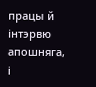працы й інтэрвю апошняга, і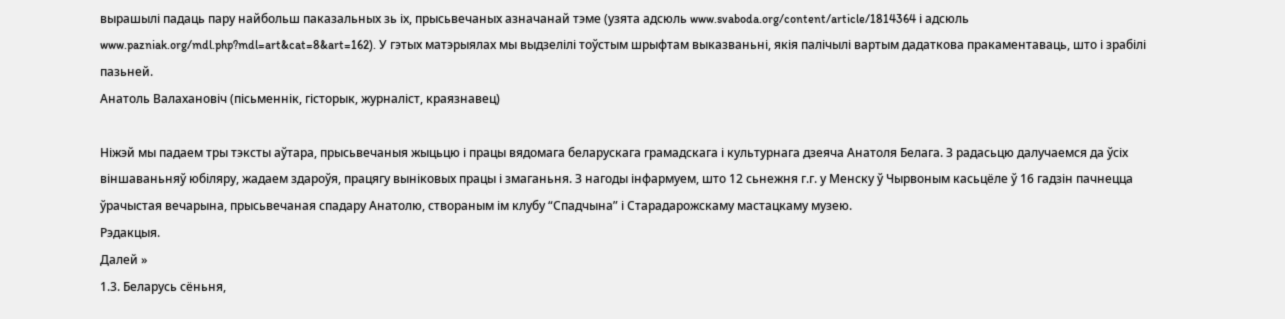вырашылі падаць пару найбольш паказальных зь іх, прысьвечаных азначанай тэме (узята адсюль www.svaboda.org/content/article/1814364 і адсюль www.pazniak.org/mdl.php?mdl=art&cat=8&art=162). У гэтых матэрыялах мы выдзелілі тоўстым шрыфтам выказваньні, якія палічылі вартым дадаткова пракаментаваць, што і зрабілі пазьней.
Анатоль Валахановіч (пісьменнік, гісторык, журналіст, краязнавец)

Ніжэй мы падаем тры тэксты аўтара, прысьвечаныя жыцьцю і працы вядомага беларускага грамадскага і культурнага дзеяча Анатоля Белага. З радасьцю далучаемся да ўсіх віншаваньняў юбіляру, жадаем здароўя, працягу выніковых працы і змаганьня. З нагоды інфармуем, што 12 сьнежня г.г. у Менску ў Чырвоным касьцёле ў 16 гадзін пачнецца ўрачыстая вечарына, прысьвечаная спадару Анатолю, створаным ім клубу “Спадчына” і Старадарожскаму мастацкаму музею.
Рэдакцыя.
Далей »
1.3. Беларусь сёньня,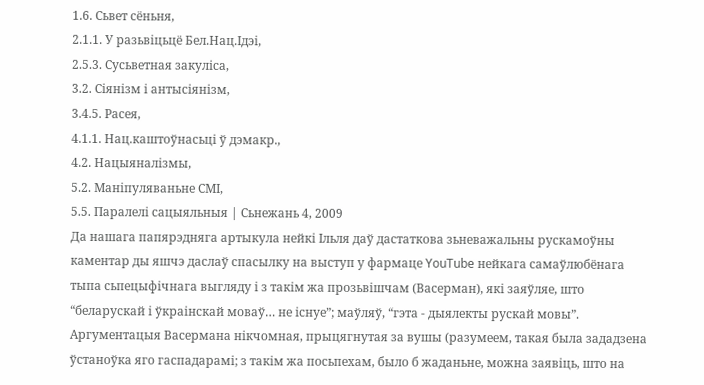1.6. Сьвет сёньня,
2.1.1. У разьвіцьцё Бел.Нац.Ідэі,
2.5.3. Сусьветная закуліса,
3.2. Сіянізм і антысіянізм,
3.4.5. Расея,
4.1.1. Нац.каштоўнасьці ў дэмакр.,
4.2. Нацыяналізмы,
5.2. Маніпуляваньне СМІ,
5.5. Паралелі сацыяльныя | Сьнежань 4, 2009
Да нашага папярэдняга артыкула нейкі Ільля даў дастаткова зьневажальны рускамоўны каментар ды яшчэ даслаў спасылку на выступ у фармаце YouTube нейкага самаўлюбёнага тыпа сьпецыфічнага выгляду і з такім жа прозьвішчам (Васерман), які заяўляе, што “беларускай і ўкраінскай моваў… не існуе”; маўляў, “гэта - дыялекты рускай мовы”. Аргументацыя Васермана нікчомная, прыцягнутая за вушы (разумеем, такая была зададзена ўстаноўка яго гаспадарамі; з такім жа посьпехам, было б жаданьне, можна заявіць, што на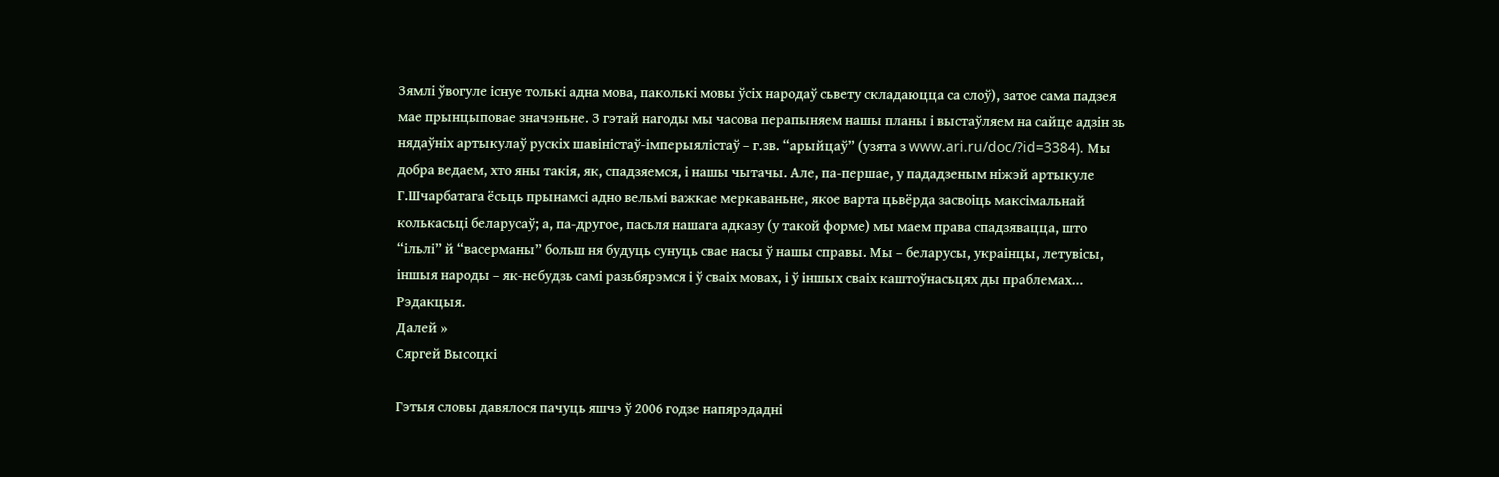Зямлі ўвогуле існуе толькі адна мова, паколькі мовы ўсіх народаў сьвету складаюцца са слоў), затое сама падзея мае прынцыповае значэньне. З гэтай нагоды мы часова перапыняем нашы планы і выстаўляем на сайце адзін зь нядаўніх артыкулаў рускіх шавіністаў-імперыялістаў – г.зв. “арыйцаў” (узята з www.ari.ru/doc/?id=3384). Мы добра ведаем, хто яны такія, як, спадзяемся, і нашы чытачы. Але, па-першае, у пададзеным ніжэй артыкуле Г.Шчарбатага ёсьць прынамсі адно вельмі важкае меркаваньне, якое варта цьвёрда засвоіць максімальнай колькасьці беларусаў; а, па-другое, пасьля нашага адказу (у такой форме) мы маем права спадзявацца, што “ільлі” й “васерманы” больш ня будуць сунуць свае насы ў нашы справы. Мы – беларусы, украінцы, летувісы, іншыя народы – як-небудзь самі разьбярэмся і ў сваіх мовах, і ў іншых сваіх каштоўнасьцях ды праблемах…
Рэдакцыя.
Далей »
Сяргей Высоцкі

Гэтыя словы давялося пачуць яшчэ ў 2006 годзе напярэдадні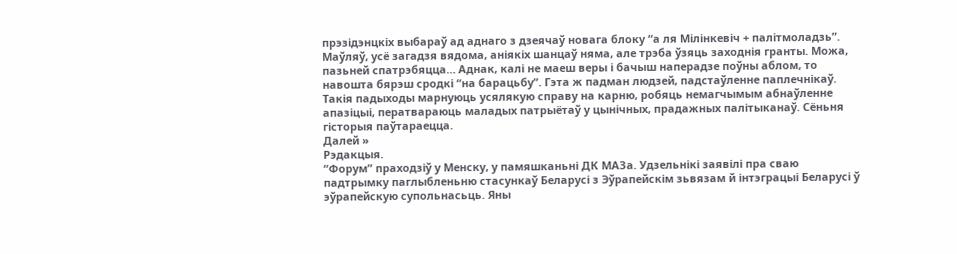прэзідэнцкіх выбараў ад аднаго з дзеячаў новага блоку “а ля Мілінкевіч + палітмоладзь”. Маўляў, усё загадзя вядома, аніякіх шанцаў няма, але трэба ўзяць заходнія гранты. Можа, пазьней спатрэбяцца… Аднак, калі не маеш веры і бачыш наперадзе поўны аблом, то навошта бярэш сродкі “на барацьбу”. Гэта ж падман людзей, падстаўленне паплечнікаў. Такія падыходы марнуюць усялякую справу на карню, робяць немагчымым абнаўленне апазіцыі, ператвараюць маладых патрыётаў у цынічных, прадажных палітыканаў. Сёньня гісторыя паўтараецца.
Далей »
Рэдакцыя.
“Форум” праходзіў у Менску, у памяшканьні ДК МАЗа. Удзельнікі заявілі пра сваю падтрымку паглыбленьню стасункаў Беларусі з Эўрапейскім зьвязам й інтэграцыі Беларусі ў эўрапейскую супольнасьць. Яны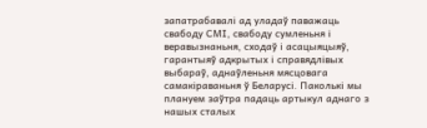запатрабавалі ад уладаў паважаць свабоду СМІ, свабоду сумленьня і веравызнаньня, сходаў і асацыяцыяў, гарантыяў адкрытых і справядлівых выбараў, аднаўленьня мясцовага самакіраваньня ў Беларусі. Паколькі мы плануем заўтра падаць артыкул аднаго з нашых сталых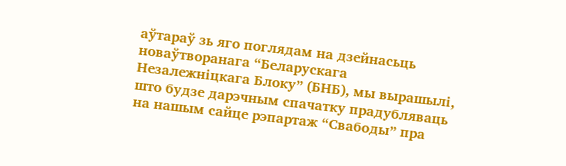аўтараў зь яго поглядам на дзейнасьць новаўтворанага “Беларускага Незалежніцкага Блоку” (БНБ), мы вырашылі, што будзе дарэчным спачатку прадубляваць на нашым сайце рэпартаж “Свабоды” пра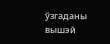ўзгаданы вышэй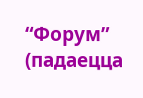“Форум” (падаецца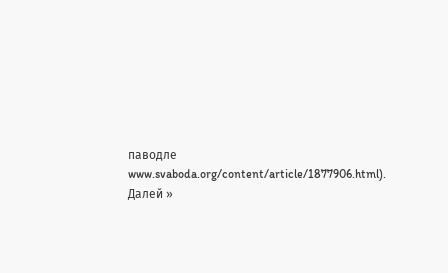паводле www.svaboda.org/content/article/1877906.html).
Далей »